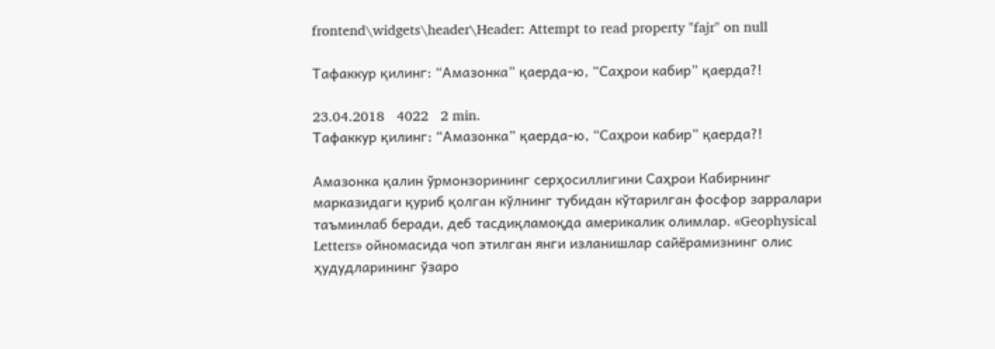frontend\widgets\header\Header: Attempt to read property "fajr" on null

Тафаккур қилинг: “Амазонка” қаерда-ю, “Саҳрои кабир” қаерда?!

23.04.2018   4022   2 min.
Тафаккур қилинг: “Амазонка” қаерда-ю, “Саҳрои кабир” қаерда?!

Амазонка қалин ўрмонзорининг серҳосиллигини Саҳрои Кабирнинг марказидаги қуриб қолган кўлнинг тубидан кўтарилган фосфор зарралари таъминлаб беради, деб тасдиқламоқда америкалик олимлар. «Geophysical Letters» ойномасида чоп этилган янги изланишлар сайёрамизнинг олис ҳудудларининг ўзаро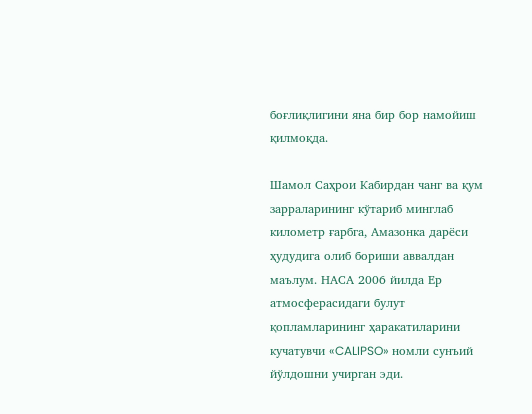боғлиқлигини яна бир бор намойиш қилмоқда.

Шамол Саҳрои Кабирдан чанг ва қум зарраларининг кўтариб минглаб километр ғарбга, Амазонка дарёси ҳудудига олиб бориши аввалдан маълум. НАСА 2006 йилда Ер атмосферасидаги булут қопламларининг ҳаракатиларини кучатувчи «CALIPSO» номли сунъий йўлдошни учирган эди.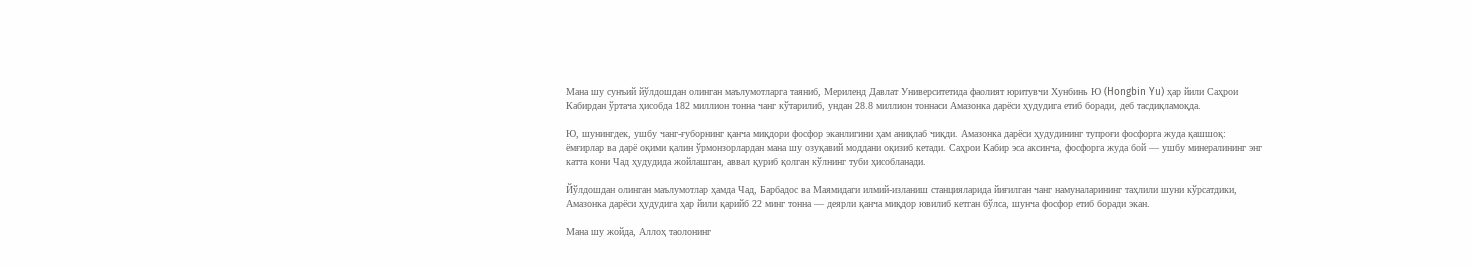Мана шу сунъий йўлдошдан олинган маълумотларга таяниб, Мериленд Давлат Университетида фаолият юритувчи Хунбинь Ю (Hongbin Yu) ҳар йили Саҳрои Кабирдан ўртача ҳисобда 182 миллион тонна чанг кўтарилиб, ундан 28.8 миллион тоннаси Амазонка дарёси ҳудудига етиб боради, деб тасдиқламоқда.

Ю, шунингдек, ушбу чанг-ғуборнинг қанча миқдори фосфор эканлигини ҳам аниқлаб чиқди. Амазонка дарёси ҳудудининг тупроғи фосфорга жуда қашшоқ: ёмғирлар ва дарё оқими қалин ўрмонзорлардан мана шу озуқавий моддани оқизиб кетади. Саҳрои Кабир эса аксинча, фосфорга жуда бой — ушбу минералининг энг катта кони Чад ҳудудида жойлашган, аввал қуриб қолган кўлнинг туби ҳисобланади.

Йўлдошдан олинган маълумотлар ҳамда Чад, Барбадос ва Маямидаги илмий-изланиш станцияларида йиғилган чанг намуналарининг таҳлили шуни кўрсатдики, Амазонка дарёси ҳудудига ҳар йили қарийб 22 минг тонна — деярли қанча миқдор ювилиб кетган бўлса, шунча фосфор етиб боради экан.

Мана шу жойда, Аллоҳ таолонинг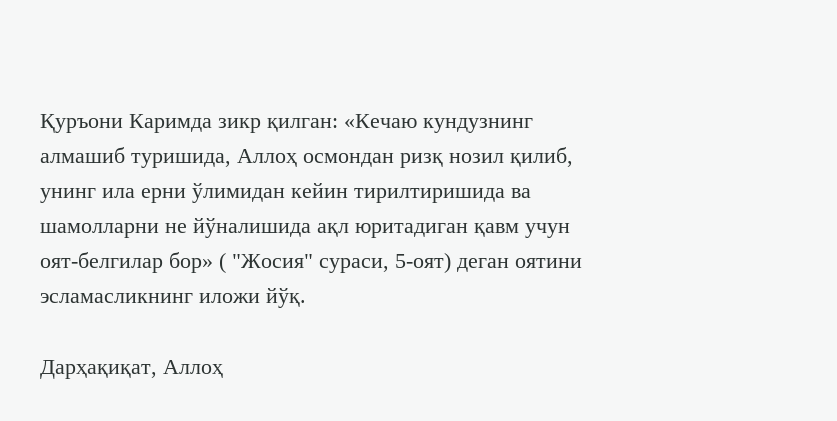Қуръони Каримда зикр қилган: «Кечаю кундузнинг алмашиб туришида, Аллоҳ осмондан ризқ нозил қилиб, унинг ила ерни ўлимидан кейин тирилтиришида ва шамолларни не йўналишида ақл юритадиган қавм учун оят-белгилар бор» ( "Жосия" сураси, 5-оят) деган оятини эсламасликнинг иложи йўқ.

Дарҳақиқат, Аллоҳ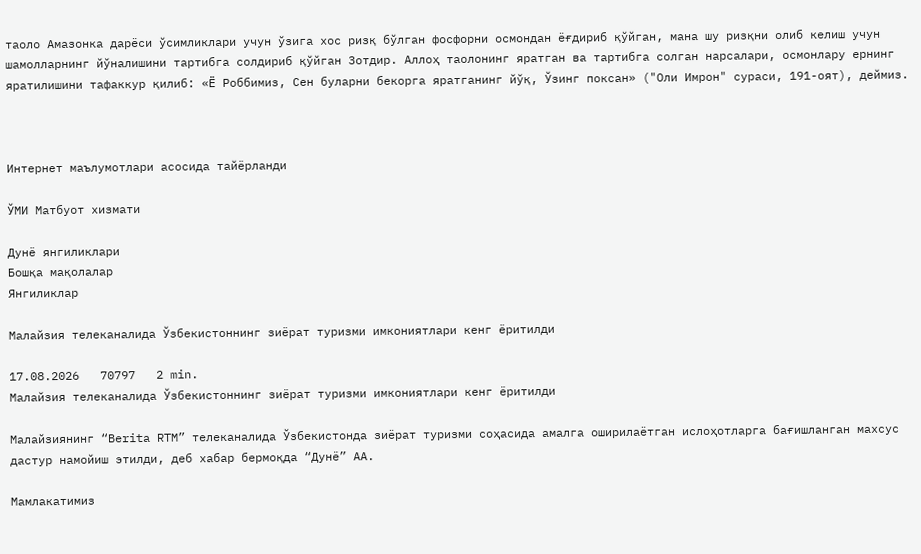таоло Амазонка дарёси ўсимликлари учун ўзига хос ризқ бўлган фосфорни осмондан ёғдириб қўйган, мана шу ризқни олиб келиш учун шамолларнинг йўналишини тартибга солдириб қўйган Зотдир. Аллоҳ таолонинг яратган ва тартибга солган нарсалари, осмонлару ернинг яратилишини тафаккур қилиб: «Ё Роббимиз, Сен буларни бекорга яратганинг йўқ, Ўзинг поксан» ("Оли Имрон" сураси, 191-оят), деймиз.



Интернет маълумотлари асосида тайёрланди

ЎМИ Матбуот хизмати

Дунё янгиликлари
Бошқа мақолалар
Янгиликлар

Малайзия телеканалида Ўзбекистоннинг зиёрат туризми имкониятлари кенг ёритилди

17.08.2026   70797   2 min.
Малайзия телеканалида Ўзбекистоннинг зиёрат туризми имкониятлари кенг ёритилди

Малайзиянинг “Berita RTM” телеканалида Ўзбекистонда зиёрат туризми соҳасида амалга оширилаётган ислоҳотларга бағишланган махсус дастур намойиш этилди, деб хабар бермоқда “Дунё” АА.

Мамлакатимиз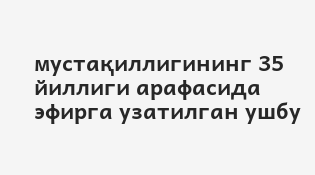мустақиллигининг 35 йиллиги арафасида эфирга узатилган ушбу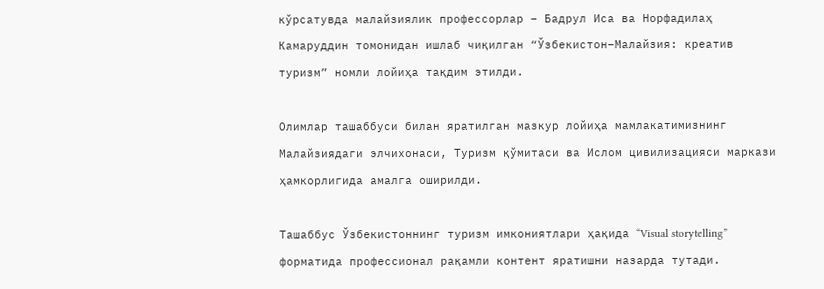кўрсатувда малайзиялик профессорлар – Бадрул Иса ва Норфадилаҳ Камаруддин томонидан ишлаб чиқилган “Ўзбекистон–Малайзия: креатив туризм” номли лойиҳа тақдим этилди.

Олимлар ташаббуси билан яратилган мазкур лойиҳа мамлакатимизнинг Малайзиядаги элчихонаси, Туризм қўмитаси ва Ислом цивилизацияси маркази ҳамкорлигида амалга оширилди.

Ташаббус Ўзбекистоннинг туризм имкониятлари ҳақида “Visual storytelling” форматида профессионал рақамли контент яратишни назарда тутади.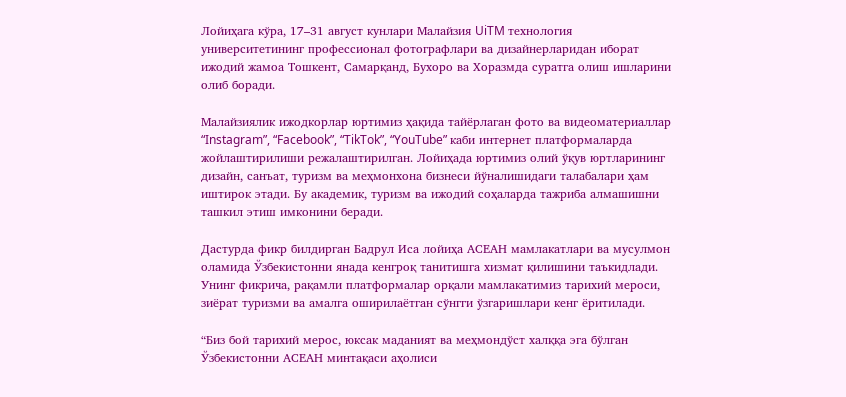Лойиҳага кўра, 17–31 август кунлари Малайзия UiTM технология университетининг профессионал фотографлари ва дизайнерларидан иборат ижодий жамоа Тошкент, Самарқанд, Бухоро ва Хоразмда суратга олиш ишларини олиб боради.

Малайзиялик ижодкорлар юртимиз ҳақида тайёрлаган фото ва видеоматериаллар “Instagram”, “Facebook”, “TikTok”, “YouTube” каби интернет платформаларда жойлаштирилиши режалаштирилган. Лойиҳада юртимиз олий ўқув юртларининг дизайн, санъат, туризм ва меҳмонхона бизнеси йўналишидаги талабалари ҳам иштирок этади. Бу академик, туризм ва ижодий соҳаларда тажриба алмашишни ташкил этиш имконини беради.

Дастурда фикр билдирган Бадрул Иса лойиҳа АСЕАН мамлакатлари ва мусулмон оламида Ўзбекистонни янада кенгроқ танитишга хизмат қилишини таъкидлади. Унинг фикрича, рақамли платформалар орқали мамлакатимиз тарихий мероси, зиёрат туризми ва амалга оширилаётган сўнгги ўзгаришлари кенг ёритилади.

“Биз бой тарихий мерос, юксак маданият ва меҳмондўст халққа эга бўлган Ўзбекистонни АСЕАН минтақаси аҳолиси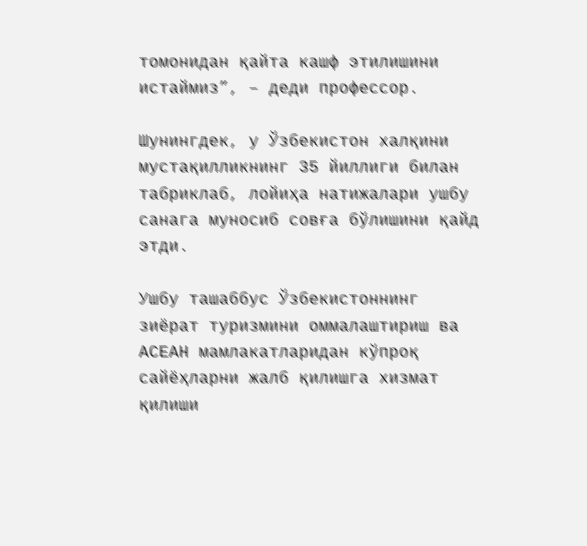томонидан қайта кашф этилишини истаймиз”, – деди профессор.

Шунингдек, у Ўзбекистон халқини мустақилликнинг 35 йиллиги билан табриклаб, лойиҳа натижалари ушбу санага муносиб совға бўлишини қайд этди.

Ушбу ташаббус Ўзбекистоннинг зиёрат туризмини оммалаштириш ва АСЕАН мамлакатларидан кўпроқ сайёҳларни жалб қилишга хизмат қилиши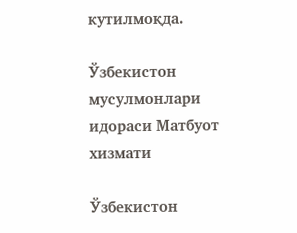кутилмоқда.

Ўзбекистон мусулмонлари идораси Матбуот хизмати

Ўзбекистон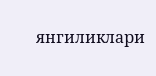янгиликлари